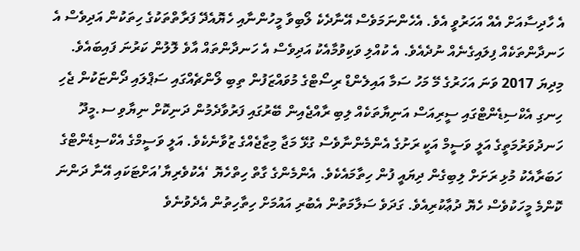އެ ހާދިސާއަށް އެއް އަހަރުވީ އެވެ. އެހެންނަމަވެސް އޭނާދެކެ ލޯބިވާ މީހުންނާއި ހެޔޮއެދޭ ފަރާތްތަކުގެ ހިތަކުން އަދިވެސް އެ ހަނދާންތަކެއް ފިލައިގެނެއް ނުދެއެވެ. އެ ކުއްލި ވަކިވުމާއެކު އަދިވެސް އެ ހަނދާންތައް އާވެ ލޮލުން ކަރުނަ ފައިބައެވެ.
މިދިޔަ 2017 ވަނަ އަހަރުގެ މޭ މަހު ސަމާ އައިލެންޑް ރިސޯޓްގެ މުވައްޒަފުން ތިބި ލޯންޗެއްގައި ސަޕްލައި ދޯންޏަކުން ޖެހި ހިނގި އެކްސިޑެންޓްގައި ސީރިއަސް އަނިޔާތަކެއް ލިބި ރާއްޖެއިން ބޭރުގައި ފަރުވާދެމުން ދަނިކޮށް ނިޔާވި ސ.މީދޫ ހަނދުވަރުމަތީގެ އަލީ ވަސީމް އަކީ ރަށުގެ އެންމެންނާވެސް ގުޅޭ މަޖާ މިޒާޖެއްގެ ޒުވާނެކެވެ. އަލީ ވަސީމްގެ އެކްސިޑެންޓްގެ ހަބަރާއެކު މުޅި ރަށަށް ލިބިގެން ދިޔައީ ފުން ހިތާމައެކެވެ. އެންމެންގެ ގާތް ހިތްހެޔޮ ‘އެކުވެރިޔާ’އަށްޓަކައި އޭނާ ދަންނަ ކޮންމެ މީހަކުވެސް ހެޔޮ ދުޢާކުރިއެވެ. ގަދަވެ ސަލާމަތުން އެބުރި އައުމަށް ހިތާހިތުން އެދެވުނެވެ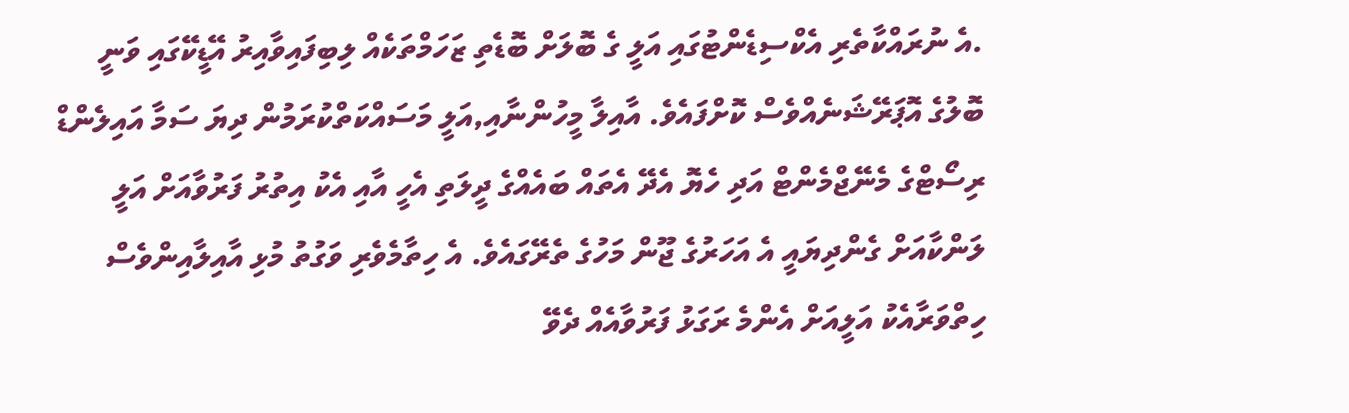.އެ ނުރައްކާތެރި އެކްސިޑެންޓުގައި އަލީ ގެ ބޮލަށް ބޮޑެތި ޒަހަމްތަކެއް ލިބިފައިވާއިރު އޭޑީކޭގައި ވަނީ ބޮލުގެ އޮޕަރޭޝަނެއްވެސް ކޮށްފައެވެ. އާއިލާ މީހުންނާއި,އަލީ މަސައްކަތްކުރަމުން ދިޔަ ސަމާ އައިލެންޑް ރިސޯޓްގެ މެނޭޖްމެންޓް އަދި ހެޔޮ އެދޭ އެތައް ބައެއްގެ ދީލަތި އެހީ އާއި އެކު އިތުރު ފަރުވާއަށް އަލީ ލަންކާއަށް ގެންދިޔައީ އެ އަހަރުގެ ޖޫން މަހުގެ ތެރޭގައެވެ. އެ ހިތާމެވެރި ވަގުތު މުޅި އާއިލާއިންވެސް ހިތްވަރާއެކު އަލީއަށް އެންމެ ރަގަޅު ފަރުވާއެއް ދެވޭ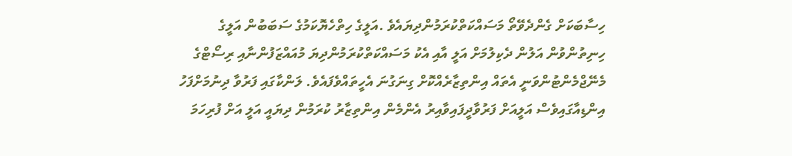ހިސާބަކަށް ގެންދެވޭތޯ މަސައްކަތްކުރަމުންދިޔައެވެ .އަލީގެ ހިތްހެޔޮކަމުގެ ސަބަބުން އަލީގެ ހިނިތުންވުން އަލުން ދެކިލުމަށް އަލީ އާއި އެކު މަސައްކަތްކުރަމުންދިޔަ މުއައްޒަފުންނާއި ރިސޯޓްގެ މެނޭޖްމެންޓުންވަނީ އެތައް އިންތިޒާރެއްކޮށް ގިނަގުނަ އެހީތައްވެފައެވެ. ލަންކާގައި ފަރުވާ ދިނުމަށްފަހު އިންޑިއާގައިވެސް އަލީއަށް ފަރުވާދީފައިވާއިރު އެންމެން އިންތިޒާރު ކުރަމުން ދިޔައީ އަލީ އަށް ފުރިހަމަ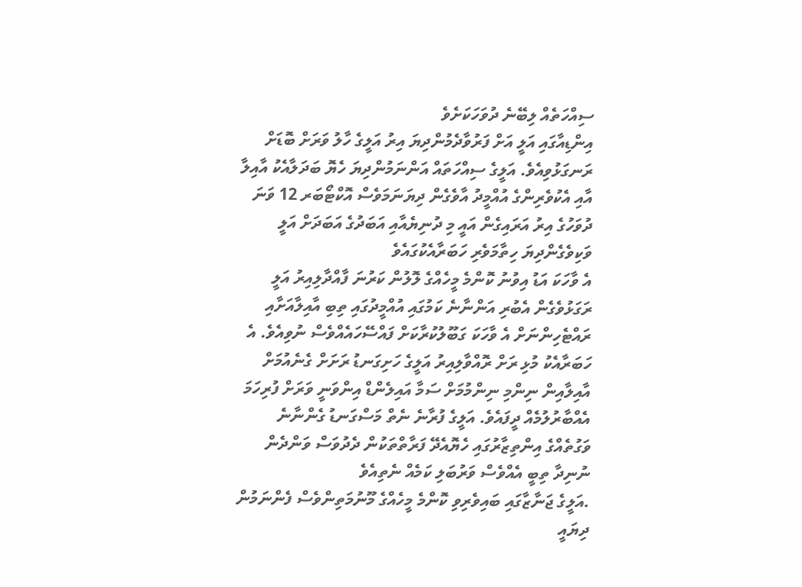ސިއްހަތެއް ލިބޭނެ ދުވަހަކަށެވެ
އިންޑިއާގައި އަލީ އަށް ފަރުވާދެމުންދިޔަ އިރު އަލީގެ ހާލު ވަރަށް ބޮޑަށް ރަނގަޅުވިއެވެ. އަލީގެ ސިއްހަތައް އަންނަމުންދިޔަ ހެޔޮ ބަދަލާއެކު އާއިލާ އާއި އެކުވެރިންގެ އުއްމީދު އާވެގެން ދިޔަނަމަވެސް އޮކްޓޯބަރ 12 ވަނަ ދުވަހުގެ އިރު އަރައިގެން އައީ މި ދުނިޔެއާއި އަބަދުގެ އަބަދަށް އަލީ ވަކިވެގެންދިޔަ ހިތާމަވެރި ހަބަރާއެކުގައެވެ
އެ ވާހަކަ އަޑު އިވުނު ކޮންމެ މީހެއްގެ ލޮލުން ކަރުނަ ފާއްދާލިއިރު އަލީ ރަގަޅުވެގެން އެބުރި އަންނާނެ ކަމުގައި އުއްމީދުގައި ތިބި އާއިލާއަށާއި ރައްޓެހިންނަށް އެ ވާހަކަ ގަބޫލުކުރާކަށް ފައްސޭހައެއްވެސް ނުވިއެވެ. އެ ހަބަރާއެކު މުޅި ރަށް ރޮއްވާލިއިރު އަލީގެ ހަށިގަނޑު ރަށަށް ގެނެއުމަށް އާއިލާއިން ނިންމި ނިންމުމަށް ސަމާ އައިލެންޑް އިންވަނީ ވަރަށް ފުރިހަމަ އެއްބާރުލުމެއް ދީފައެވެ. އަލީގެ ފުރާނެ ނެތް މަސްގަނޑު ގެންނާނެ ވަގުތެއްގެ އިންތިޒާރުގައި ހެޔޮއެދޭ ފަރާތްތަކުން ދެދުވަސް ވަންދެން ނުނިދާ ތިބީ އެއްވެސް ވަރުބަލި ކަމެއް ނެތިއެވެ
.އަލީގެ ޖަނާޒާގައި ބައިވެރިވި ކޮންމެ މީހެއްގެ މޫނުމަތިންވެސް ފެންނަމުން ދިޔައީ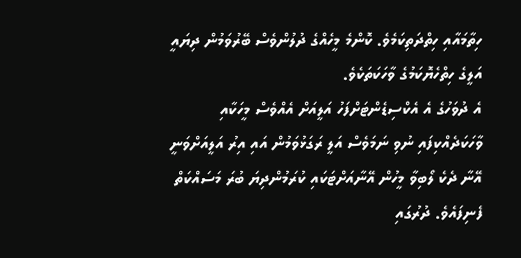ހިތާމައާއި ހިތްދަތިކަމެވެ. ކޮންމެ މީހެއްގެ ދުލުންވެސް ބޭރުވަމުން ދިޔައީ އަލީގެ ހިތްހެޔޮކަމުގެ ވާހަކަތަކެވެ.
އެ ދުވަހުގެ އެ އެކްސިޑެންޓަށްފަހު އަލީއަށް އެއްވެސް މީހަކާއި ވާހަކަދެއްކިފައި ނުވި ނަމަވެސް އަލީ ރަގަޅުވަމުން އައި އިރު އަލީއަށްވަނީ އޭނާ ދެކެ ލޯބިވާ މީހުން އޭނާއަށްޓަކައި ކުރަމުންދިޔަ ބުރަ މަސައްކަތް ފެނިފައެވެ. ދުރުގައި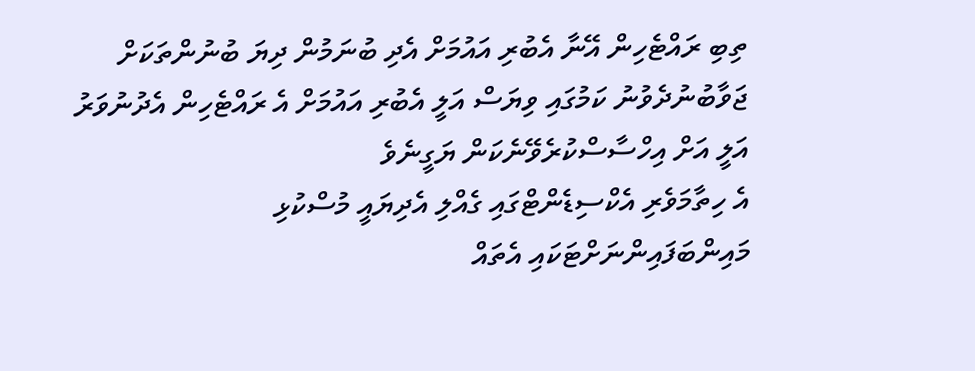ތިބި ރައްޓެހިން އޭނާ އެބުރި އައުމަށް އެދި ބުނަމުން ދިޔަ ބުނުންތަކަށް ޖަވާބުނުދެވުނު ކަމުގައި ވިޔަސް އަލީ އެބުރި އައުމަށް އެ ރައްޓެހިން އެދުނުވަރު އަލީ އަށް އިހްސާސްކުރެވޭނެކަން ޔަގީނެވެ
އެ ހިތާމަވެރި އެކްސިޑެންޓްގައި ގެއްލި އެދިޔައީ މުސްކުޅި މައިންބަފައިންނަށްޓަކައި އެތައް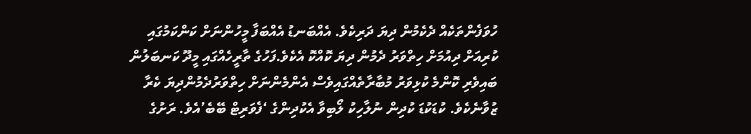ހުވަފެންތަކެއް ދެކެމުން ދިޔަ ދަރިކެވެ. އެއްބަނޑު އެއްބަފާ މީހުންނަށް ކަންކަމުގައި ކުރިއަށް ދިއުމަށް ހިތްވަރު ދެމުން ދިޔަ ކޮއްކޮ އެކެވެ.ފަހުގެ ތާރީހެއްގައި މީދޫ ކަނބަލުން ބައިވެރި ކޮންމެ ކުޅިވަރު މުބާރާތެއްގައިވެސް އެންމެންނަށް ހިތްވަރުދެމުންދިޔަ ކެރާ ޒުވާނެކެވެ. ކުޑަކުޑަ ކުދިން ނުލާހިކު ލޯބިވާ އެކުދިންގެ ‘ފެވަރިޓް ބޭބެ’އެވެ. ރަށުގެ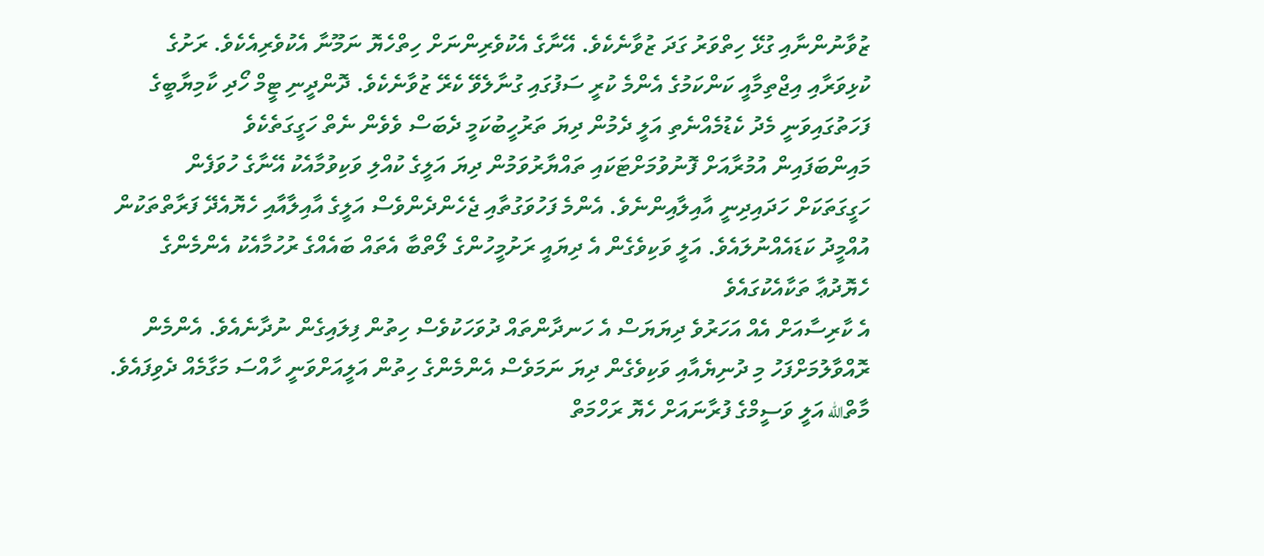ޒުވާނުންނާއި ގުޅޭ ހިތްވަރު ގަދަ ޒުވާނެކެވެ. އޭނާގެ އެކުވެރިންނަށް ހިތްހެޔޮ ނަމޫނާ އެކުވެރިއެކެވެ. ރަށުގެ ކުޅިވަރާއި އިޖްތިމާއީ ކަންކަމުގެ އެންމެ ކުރީ ސަފުގައި ގުނާލެވޭ ކެރޭ ޒުވާނެކެވެ. ދޮންދީނި ޓީމް ހޯދި ކާމިޔާބީގެ ފަހަތުގައިވަނީ މެދު ކެޑުމެއްނެތި އަލީ ދެމުން ދިޔަ ތަރުހީބުކަމީ ދެބަސް ވެވެން ނެތް ހަގީގަތެކެވެ
މައިންބަފައިން އުމުރާއަށް ފޮނުވުމަށްޓަކައި ތައްޔާރުވަމުން ދިޔަ އަލީގެ ކުއްލި ވަކިވުމާއެކު އޭނާގެ ހުވަފެން ހަގީގަތަކަށް ހަދައިދިނީ އާއިލާއިންނެވެ. އެންމެ ފަހުވަގުތާއި ޖެހެންދެންވެސް އަލީގެ އާއިލާއާއި ހެޔޮއެދޭ ފަރާތްތަކުން އުއްމީދު ކަޑައެއްނުލައެވެ. އަލީ ވަކިވެގެން އެ ދިޔައީ ރަށުމީހުންގެ ލޯތްބާ އެތައް ބައެއްގެ ރުހުމާއެކު އެންމެންގެ ހެޔޮދުޢާ ތަކާއެކުގައެވެ
އެ ކާރިސާއަށް އެއް އަހަރުވެ ދިޔަޔަސް އެ ހަނދާންތައް ދުވަހަކުވެސް ހިތުން ފިލައިގެން ނުދާނެއެވެ. އެންމެން ރޮއްވާލުމަށްފަހު މި ދުނިޔެއާއި ވަކިވެގެން ދިޔަ ނަމަވެސް އެންމެންގެ ހިތުން އަލީއަށްވަނީ ހާއްސަ މަގާމެއް ދެވިފައެވެ.
މާތްالله އަލީ ވަސީމްގެ ފުރާނައަށް ހެޔޮ ރަހްމަތް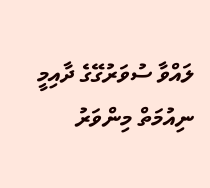ލައްވާ ސުވަރުގޭގެ ދާއިމީ ނިއުމަތް މިންވަރު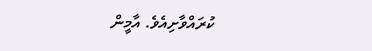ކުރައްވާށިއެވެ. އާމީން